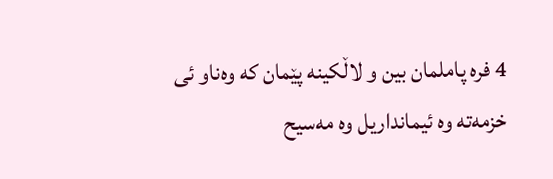4 فره پاملمان بین و لاڵکینه پێمان که وەناو ئی خزمەته وه ئیمانداریل وه مەسیح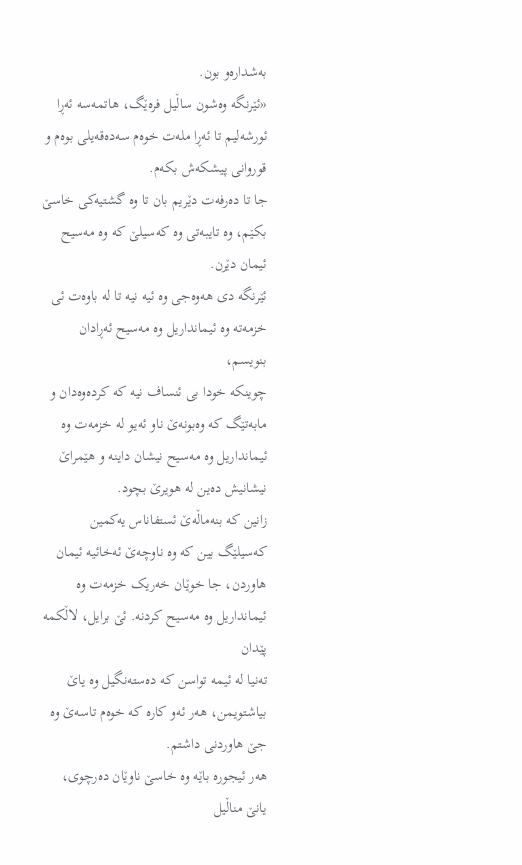بەشدارەو بون.
«ئێرنگه وەشون ساڵیل فرەێگ، هاتمەسه ئەڕا ئورشەلیم تا ئەڕا ملەت خوەم سەدەقەیلی بوەم و قوروانی پیشکەش بکەم.
جا تا دەرفەت دێریم بان تا وه گشتیەکی خاسێ بکێم، وه تایبەتی وه کەسیلێ که وه مەسیح ئیمان دێرن.
ئێرنگه دی هەوەجی وه ئیه نیه تا له باوەت ئی خزمەته وه ئیمانداریل وه مەسیح ئەڕادان بنویسم،
چوینکه خودا بی ئنساف نیه که کردەوەدان و مابەتێگ که وەبونەێ ناو ئەیو له خزمەت وه ئیمانداریل وه مەسیح نیشان داینه و هێمراێ نیشانیش دەین له هویرێ بچود.
زانين که بنەماڵەێ ئستفاناس یەکمین کەسیلێگ بین که وه ناوچەێ ئەخائیه ئیمان هاوردن، جا خوێان خەریک خزمەت وه ئیمانداریل وه مەسیح کردنه. ئێ برایل، لاڵکمه پێدان
تەنیا له ئیمه تواسن که دەستەنگیل وه یاێ بیاشتویمن، هەر ئەو کاره که خوەم تاسەێ وه جێ هاوردنی داشتم.
هەر ئیجوره باێه وه خاسێ ناوێان دەرچوی، یانێ مناڵیل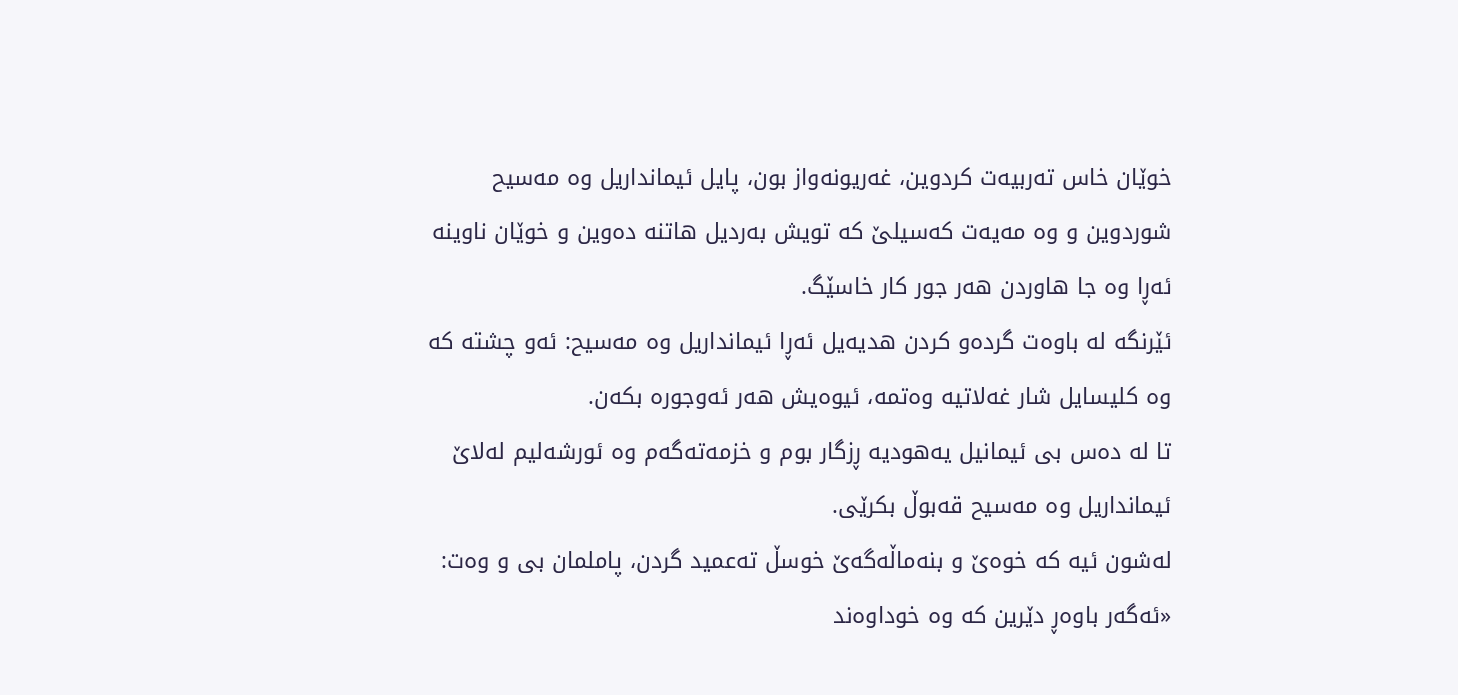خوێان خاس تەربیەت کردوین، غەریونەواز بون، پایل ئیمانداریل وه مەسیح شوردوین و وه مەیەت کەسیلێ که تویش بەردیل هاتنه دەوین و خوێان ناوینه ئەڕا وه جا هاوردن هەر جور کار خاسێگ.
ئێرنگه له باوەت گردەو کردن هدیەیل ئەڕا ئیمانداریل وه مەسیح: ئەو چشته که وه کلیسایل شار غەلاتیه وەتمه، ئیوەیش هەر ئەوجورە بکەن.
تا له دەس بی ئیمانیل یەهودیه ڕزگار بوم و خزمەتەگەم وه ئورشەلیم لەلاێ ئیمانداریل وه مەسیح قەبوڵ بکرێی.
لەشون ئیه که خوەێ و بنەماڵەگەێ خوسڵ تەعمید گردن، پاملمان بی و وەت: «ئەگەر باوەڕ دێرین که وه خوداوەند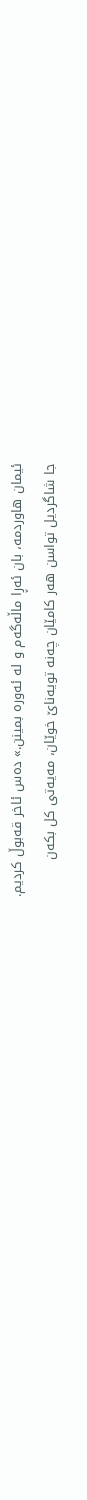ئیمان هاوردمه، بان ئەڕا ماڵەگەم و له ئەوره بمینن.» دەس ئاخر قەبوڵ کردیم.
جا شاگردیل تواسن هەر کامێان چەنه تویەناێ خوێان، مەیەتی کل بکەن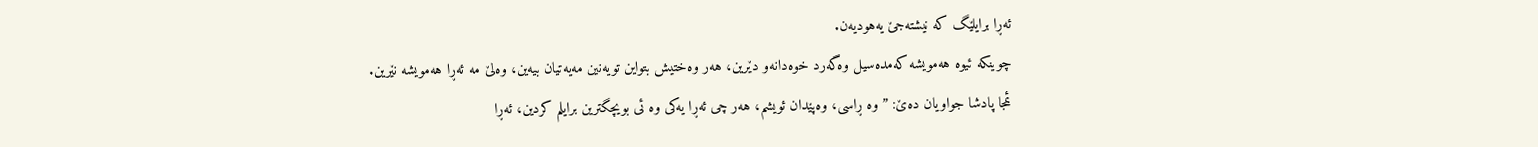ئەڕا برایلێگ که نیشتەجێ یەهودیەن.
چوینکه ئیوه هەمویشه کەمدەسیل وەگەرد خوەدانەو دێرین، هەر وەختیش بتواین تویەنين مەیەتیان بیەین، وەلێ مه ئەڕا هەمویشه نێرین.
ئمجا پادشا جواویان دەێ: ”وه ڕاسی، وەپێدان ئویشم، هەر چی ئەڕا یەکی وه ئی بویچگترین برایلم کردین، ئەڕا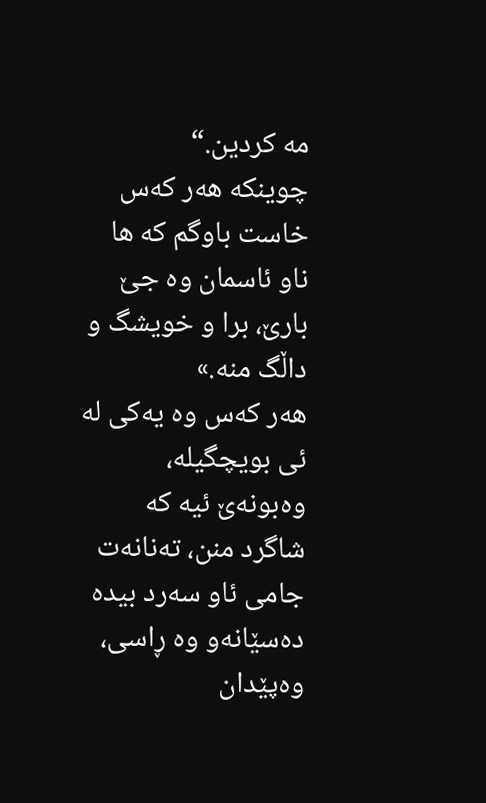مه کردین.“
چوینکه هەر کەس خاست باوگم که ها ناو ئاسمان وه جێ بارێ، برا و خویشگ و داڵگ منه.»
هەر کەس وه یەکی له ئی بویچگیله، وەبونەێ ئیه که شاگرد منن، تەنانەت جامی ئاو سەرد بیده دەسێانەو وه ڕاسی، وەپێدان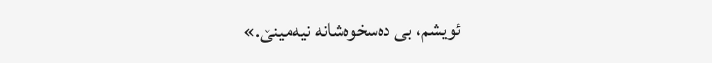ئویشم، بی دەسخوەشانه نیەمینێ.»